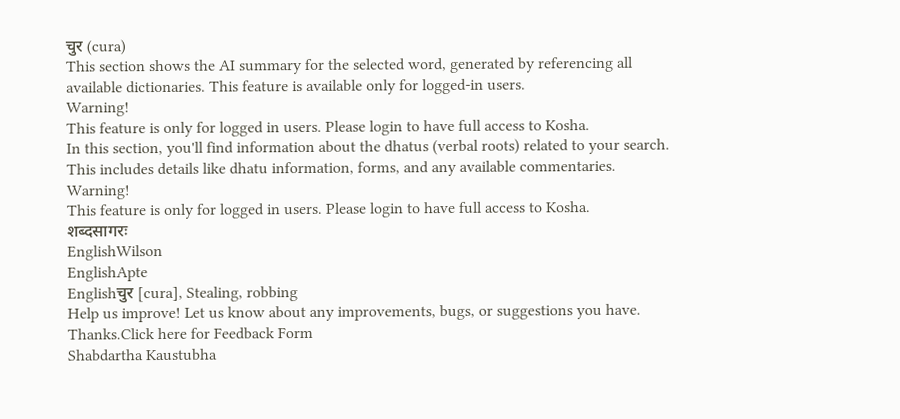चुर (cura)
This section shows the AI summary for the selected word, generated by referencing all available dictionaries. This feature is available only for logged-in users.
Warning!
This feature is only for logged in users. Please login to have full access to Kosha.
In this section, you'll find information about the dhatus (verbal roots) related to your search. This includes details like dhatu information, forms, and any available commentaries.
Warning!
This feature is only for logged in users. Please login to have full access to Kosha.
शब्दसागरः
EnglishWilson
EnglishApte
Englishचुर [cura], Stealing, robbing
Help us improve! Let us know about any improvements, bugs, or suggestions you have. Thanks.Click here for Feedback Form
Shabdartha Kaustubha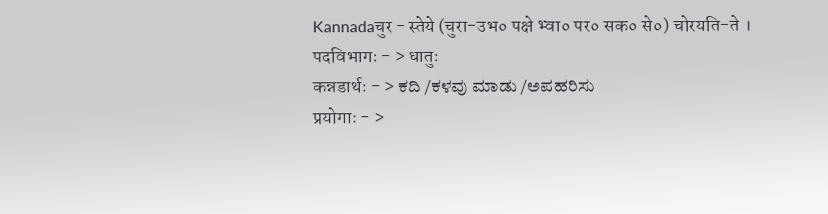Kannadaचुर - स्तेये (चुरा-उभ० पक्षे भ्वा० पर० सक० से०) चोरयति-ते ।
पदविभागः - > धातुः
कन्नडार्थः - > ಕದಿ /ಕಳವು ಮಾಡು /ಅಪಹರಿಸು
प्रयोगाः - >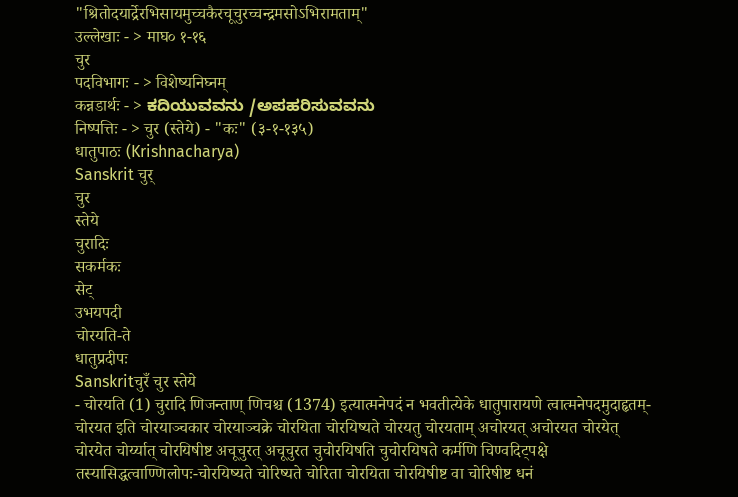"श्रितोदयार्द्रेरभिसायमुच्चकैरचूचुरच्चन्द्रमसोऽभिरामताम्"
उल्लेखाः - > माघ० १-१६
चुर
पदविभागः - > विशेष्यनिघ्नम्
कन्नडार्थः - > ಕದಿಯುವವನು /ಅಪಹರಿಸುವವನು
निष्पत्तिः - > चुर (स्तेये) - "कः" (३-१-१३५)
धातुपाठः (Krishnacharya)
Sanskrit चुर्
चुर
स्तेये
चुरादिः
सकर्मकः
सेट्
उभयपदी
चोरयति-ते
धातुप्रदीपः
Sanskritचुरँ चुर स्तेये
- चोरयति (1) चुरादि णिजन्ताण् णिचश्च (1374) इत्यात्मनेपदं न भवतीत्येके धातुपारायणे त्वात्मनेपदमुदाहृतम्-चोरयत इति चोरयाञ्चकार चोरयाञ्चक्रे चोरयिता चोरयिष्यते चोरयतु चोरयताम् अचोरयत् अचोरयत चोरयेत् चोरयेत चोर्य्यात् चोरयिषीष्ट अचूचुरत् अचूचुरत चुचोरयिषति चुचोरयिषते कर्मणि चिण्वदिट्पक्षे तस्यासिद्धत्वाण्णिलोपः-चोरयिष्यते चोरिष्यते चोरिता चोरयिता चोरयिषीष्ट वा चोरिषीष्ट धनं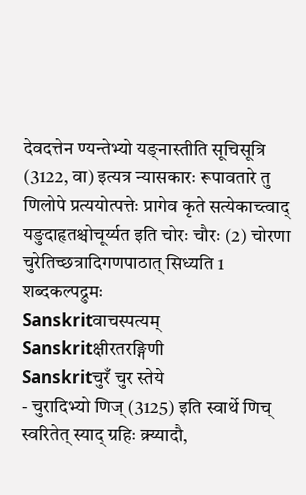देवदत्तेन ण्यन्तेभ्यो यङ्नास्तीति सूचिसूत्रि (3122, वा) इत्यत्र न्यासकारः रूपावतारे तु णिलोपे प्रत्ययोत्पत्तेः प्रागेव कृते सत्येकाच्त्वाद् यङुदाहृतश्चोचूर्य्यत इति चोरः चौरः (2) चोरणा चुरेतिच्छत्रादिगणपाठात् सिध्यति 1
शब्दकल्पद्रुमः
Sanskritवाचस्पत्यम्
Sanskritक्षीरतरङ्गिणी
Sanskritचुरँ चुर स्तेये
- चुरादिभ्यो णिज् (3125) इति स्वार्थे णिच् स्वरितेत् स्याद् ग्रहिः क्र्य्यादौ,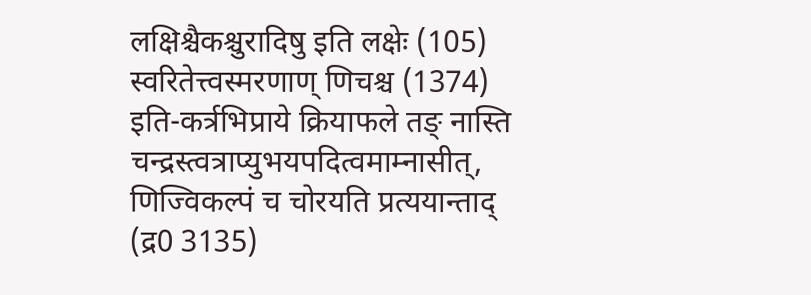लक्षिश्चैकश्चुरादिषु इति लक्षेः (105) स्वरितेत्त्वस्मरणाण् णिचश्च (1374) इति-कर्त्रभिप्राये क्रियाफले तङ् नास्ति चन्द्रस्त्वत्राप्युभयपदित्वमाम्नासीत्, णिज्विकल्पं च चोरयति प्रत्ययान्ताद् (द्र0 3135)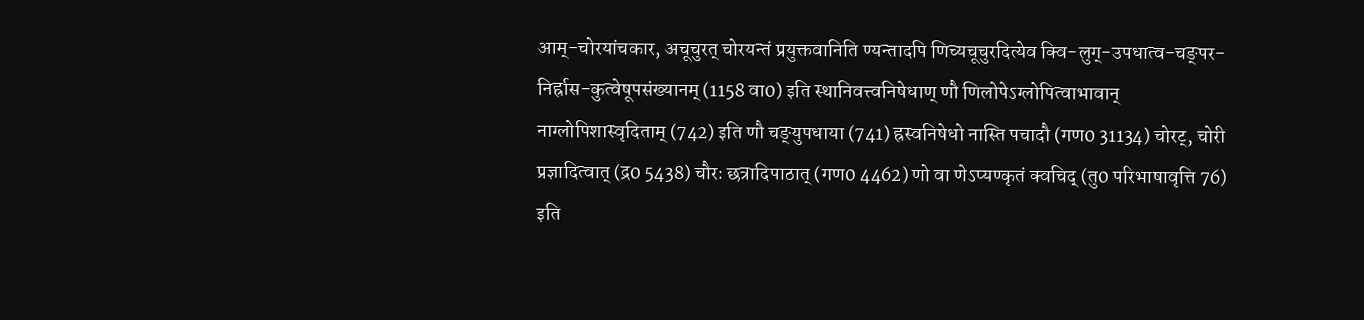आम्-चोरयांचकार, अचूचुरत् चोरयन्तं प्रयुक्तवानिति ण्यन्तादपि णिच्यचूचुरदित्येव क्वि-लुग्-उपधात्व-चङ्पर-निर्ह्रास-कुत्वेषूपसंख्यानम् (1158 वा0) इति स्थानिवत्त्वनिषेधाण् णौ णिलोपेऽग्लोपित्वाभावान् नाग्लोपिशास्वृदिताम् (742) इति णौ चङ्युपधाया (741) ह्रस्वनिषेधो नास्ति पचादौ (गण0 31134) चोरट्, चोरी प्रज्ञादित्वात् (द्र0 5438) चौरः छत्रादिपाठात् (गण0 4462) णो वा णेऽप्यण्कृतं क्वचिद् (तु0 परिभाषावृत्ति 76) इति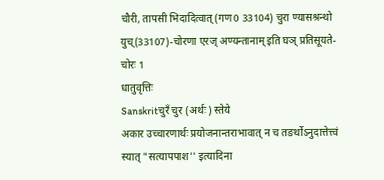चौरी, तापसी भिदादित्वात् (गण0 33104) चुरा ण्यासश्रन्थो युच्(33107)-चोरणा एरज् अण्यन्तानाम् इति घञ् प्रतिसूयते-चोरः 1
धातुवृत्तिः
Sanskritचुरँ चुर (अर्थः) स्तेये
अकार उच्चारणार्थः प्रयोजनान्तराभावात् न च तङर्थोऽनुदात्तेत्त्वं स्यात् "सत्यापपाश'' इत्यादिना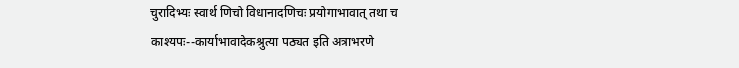चुरादिभ्यः स्वार्थ णिचो विधानादणिचः प्रयोगाभावात् तथा च काश्यपः--कार्याभावादेकश्रुत्या पठ्यत इति अत्राभरणे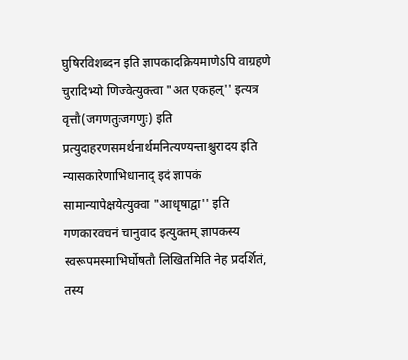घुषिरविशब्दन इति ज्ञापकादक्रियमाणेऽपि वाग्रहणे चुरादिभ्यो णिज्वेत्युक्त्वा "अत एकहल्'' इत्यत्र वृत्तौ(जगणतुःजगणुः) इति प्रत्युदाहरणसमर्थनार्थमनित्यण्यन्ताश्चुरादय इति न्यासकारेणाभिधानाद् इदं ज्ञापकं सामान्यापेक्षयेत्युक्वा "आधृषाद्वा'' इति गणकारवचनं चानुवाद इत्युक्तम् ज्ञापकस्य स्वरूपमस्माभिर्घोषतौ लिखितमिति नेह प्रदर्शितं, तस्य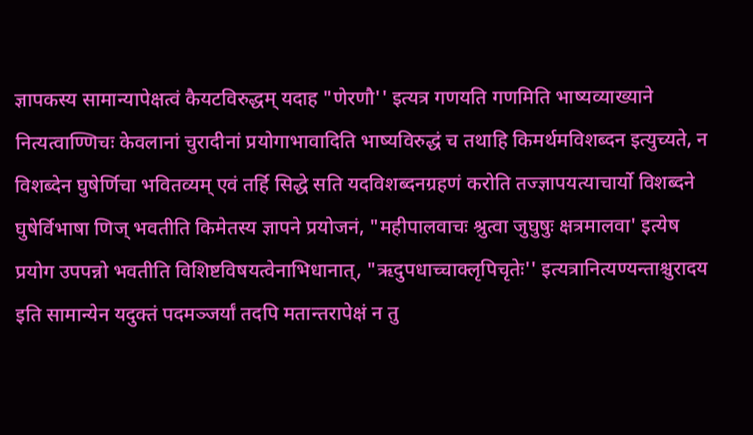ज्ञापकस्य सामान्यापेक्षत्वं कैयटविरुद्धम् यदाह "णेरणौ'' इत्यत्र गणयति गणमिति भाष्यव्याख्याने नित्यत्वाण्णिचः केवलानां चुरादीनां प्रयोगाभावादिति भाष्यविरुद्धं च तथाहि किमर्थमविशब्दन इत्युच्यते, न विशब्देन घुषेर्णिचा भवितव्यम् एवं तर्हि सिद्धे सति यदविशब्दनग्रहणं करोति तज्ज्ञापयत्याचार्यो विशब्दने घुषेर्विभाषा णिज् भवतीति किमेतस्य ज्ञापने प्रयोजनं, "महीपालवाचः श्रुत्वा जुघुषुः क्षत्रमालवा' इत्येष प्रयोग उपपन्नो भवतीति विशिष्टविषयत्वेनाभिधानात्, "ऋदुपधाच्चाक्लृपिचृतेः'' इत्यत्रानित्यण्यन्ताश्चुरादय इति सामान्येन यदुक्तं पदमञ्जर्यां तदपि मतान्तरापेक्षं न तु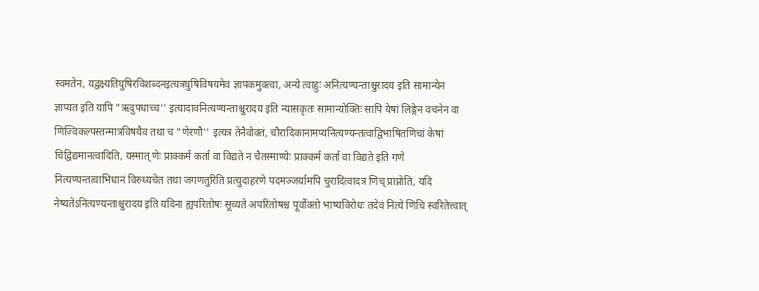स्वमतेन, यद्वक्ष्यतिघुषिरविशब्दनइत्यत्रघुषिविषयमेव ज्ञापकमुक्त्वा, अन्ये त्वाहुः अनित्यण्यन्ताश्चुरादय इति सामान्येन ज्ञाप्यत इति यापि "ऋदुपधाच्च'' इत्यादावनित्यण्यन्ताश्चुरादय इति न्यासकृतः सामान्योक्तिः सापि येषां लिङ्गेन वचनेन वा णिज्विकल्पस्तन्मात्रविषयैव तथा च "णेरणौ'' इत्यत्र तेनैवोक्तं, चौरादिकानामप्यनित्यण्यन्तत्वाद्विभाषितणिचां केषां चिद्विद्यमानत्वादिति, यस्मात् णेः प्राक्कर्म कर्ता वा विद्यते न चैतस्माण्येः प्राक्कर्म कर्ता वा विद्यते इति गणे नित्यण्यन्तत्वाभिधानं विरुध्यचेत तथा जगणतुरिति प्रत्युदाहरणे पदमञ्जर्यामपि चुरादित्वादत्र णिच् प्राप्नोति, यदि नेष्यतेऽनित्यण्यन्ताश्चुरादय इति यदिना ह्यपरितोषः सूच्यते अपरितोषश्च पूर्वोक्तो भाष्यविरोधः तदेवं नित्ये णिचि स्वरितेत्त्वात्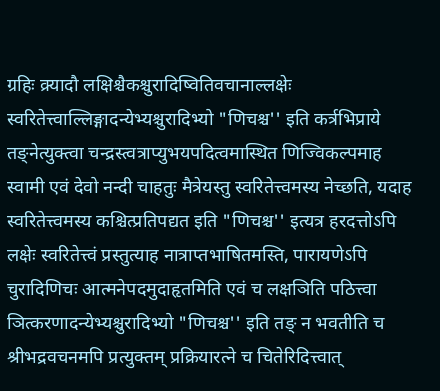ग्रहिः क्र्यादौ लक्षिश्चैकश्चुरादिष्वितिवचानाल्लक्षेः स्वरितेत्त्वाल्लिङ्गादन्येभ्यश्चुरादिभ्यो "णिचश्च'' इति कर्त्रभिप्राये तङ्नेत्युक्त्वा चन्द्रस्त्वत्राप्युभयपदित्वमास्थित णिज्विकल्पमाह स्वामी एवं देवो नन्दी चाहतुः मैत्रेयस्तु स्वरितेत्त्वमस्य नेच्छति, यदाह स्वरितेत्त्वमस्य कश्चित्प्रतिपद्यत इति "णिचश्च'' इत्यत्र हरदत्तोऽपि लक्षेः स्वरितेत्त्वं प्रस्तुत्याह नात्राप्तभाषितमस्ति, पारायणेऽपि चुरादिणिचः आत्मनेपदमुदाहृतमिति एवं च लक्षञिति पठित्त्वा ञित्करणादन्येभ्यश्चुरादिभ्यो "णिचश्च'' इति तङ् न भवतीति च श्रीभद्रवचनमपि प्रत्युक्तम् प्रक्रियारत्ने च चितेरिदित्त्वात्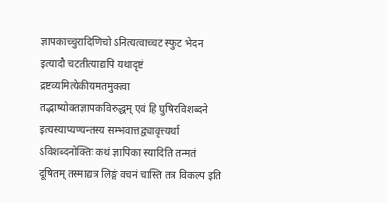ज्ञापकाच्चुरादिणिचो ऽनित्यत्वाच्चट स्फुट भेदन इत्यादौ चटतीत्याद्यपि यथादृष्टं द्रष्टव्यमित्येकीयमतमुक्त्वा तद्भाष्योक्तज्ञापकविरुद्धम् एवं हि घुषिरविशब्दने इत्यस्याप्यण्यन्तस्य सम्भवात्तद्व्यावृत्त्यर्था ऽविशब्दनोक्तिः कथं ज्ञापिका स्यादिति तन्मतं दूषितम् तस्माद्यत्र लिङ्गं वचनं चास्ति तत्र विकल्प इति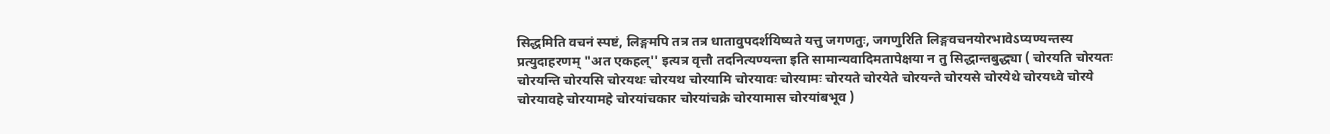सिद्धमिति वचनं स्पष्टं, लिङ्गमपि तत्र तत्र धातावुपदर्शयिष्यते यत्तु जगणतुः, जगणुरिति लिङ्गवचनयोरभावेऽप्यण्यन्तस्य प्रत्युदाहरणम् "अत एकहल्'' इत्यत्र वृत्तौ तदनित्यण्यन्ता इति सामान्यवादिमतापेक्षया न तु सिद्धान्तबुद्ध्या ( चोरयति चोरयतः चोरयन्ति चोरयसि चोरयथः चोरयथ चोरयामि चोरयावः चोरयामः चोरयते चोरयेते चोरयन्ते चोरयसे चोरयेथे चोरयध्वे चोरये चोरयावहे चोरयामहे चोरयांचकार चोरयांचक्रे चोरयामास चोरयांबभूव )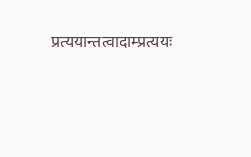प्रत्ययान्तत्वादाम्प्रत्ययः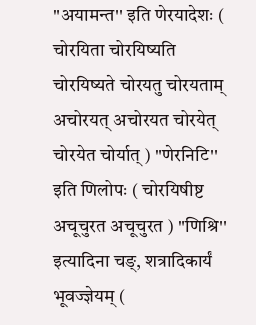"अयामन्त'' इति णेरयादेशः ( चोरयिता चोरयिष्यति चोरयिष्यते चोरयतु चोरयताम् अचोरयत् अचोरयत चोरयेत् चोरयेत चोर्यात् ) "णेरनिटि'' इति णिलोपः ( चोरयिषीष्ट अचूचुरत अचूचुरत ) "णिश्रि'' इत्यादिना चङ्, शत्रादिकार्यं भूवज्ज्ञेयम् (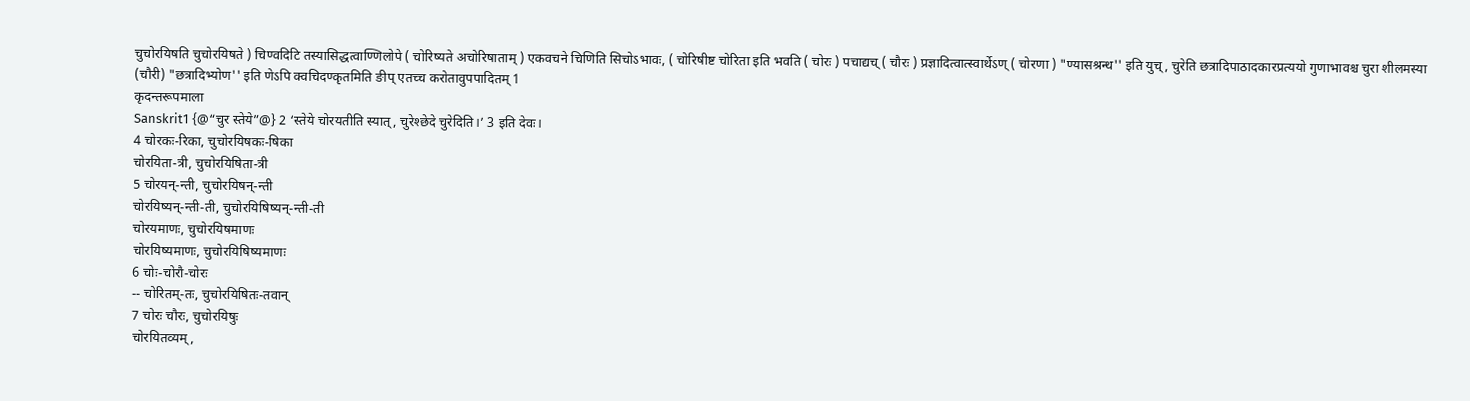चुचोरयिषति चुचोरयिषते ) चिण्वदिटि तस्यासिद्धत्वाण्णिलोपे ( चोरिष्यते अचोरिषाताम् ) एकवचने चिणिति सिचोऽभावः, ( चोरिषीष्ट चोरिता इति भवति ( चोरः ) पचाद्यच् ( चौरः ) प्रज्ञादित्वात्स्वार्थेऽण् ( चोरणा ) "ण्यासश्रन्थ'' इति युच्, चुरेति छत्रादिपाठादकारप्रत्ययो गुणाभावश्च चुरा शीलमस्या (चौरी) "छत्रादिभ्योण'' इति णेऽपि क्वचिदण्कृतमिति ङीप् एतच्च करोतावुपपादितम् 1
कृदन्तरूपमाला
Sanskrit1 {@“चुर स्तेये”@} 2 ‘स्तेये चोरयतीति स्यात्, चुरेश्छेदे चुरेदिति।’ 3 इति देवः।
4 चोरकः-रिका, चुचोरयिषकः-षिका
चोरयिता-त्री, चुचोरयिषिता-त्री
5 चोरयन्-न्ती, चुचोरयिषन्-न्ती
चोरयिष्यन्-न्ती-ती, चुचोरयिषिष्यन्-न्ती-ती
चोरयमाणः, चुचोरयिषमाणः
चोरयिष्यमाणः, चुचोरयिषिष्यमाणः
6 चोः-चोरौ-चोरः
-- चोरितम्-तः, चुचोरयिषितः-तवान्
7 चोरः चौरः, चुचोरयिषुः
चोरयितव्यम्,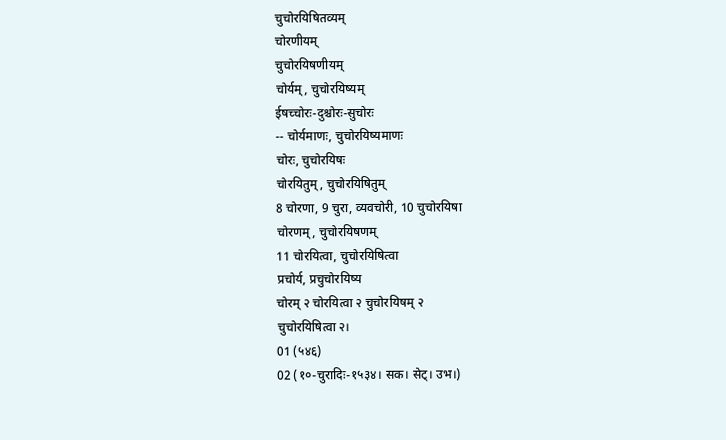चुचोरयिषितव्यम्
चोरणीयम्
चुचोरयिषणीयम्
चोर्यम्, चुचोरयिष्यम्
ईषच्चोरः-दुश्चोरः-सुचोरः
-- चोर्यमाणः, चुचोरयिष्यमाणः
चोरः, चुचोरयिषः
चोरयितुम्, चुचोरयिषितुम्
8 चोरणा, 9 चुरा, व्यवचोरी, 10 चुचोरयिषा
चोरणम्, चुचोरयिषणम्
11 चोरयित्वा, चुचोरयिषित्वा
प्रचोर्य, प्रचुचोरयिष्य
चोरम् २ चोरयित्वा २ चुचोरयिषम् २
चुचोरयिषित्वा २।
01 (५४६)
02 (१०-चुरादिः-१५३४। सक। सेट्। उभ।)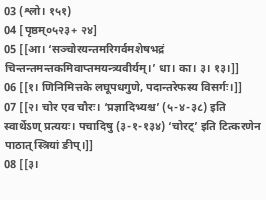03 (श्लो। १५१)
04 [पृष्ठम्०५२३+ २४]
05 [[आ। ‘सञ्चोरयन्तमरिगर्वमशेषभद्रं चिन्तन्तमन्तकमिवाप्तमयन्त्र्यवीर्यम्।’ धा। का। ३। १३।]]
06 [[१। णिनिमित्तके लघूपधगुणे, पदान्तरेफस्य विसर्गः।]]
07 [[२। चोर एव चौरः। ‘प्रज्ञादिभ्यश्च’ (५-४-३८) इति स्वार्थेऽण् प्रत्ययः। पचादिषु (३-१-१३४) ‘चोरट्’ इति टित्करणेन पाठात् स्त्रियां ङीप्।]]
08 [[३।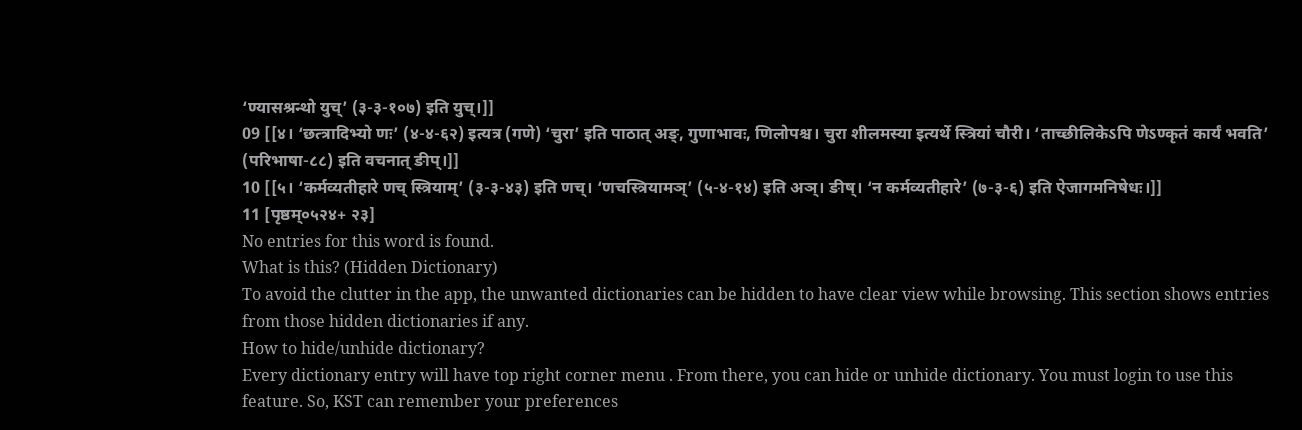‘ण्यासश्रन्थो युच्’ (३-३-१०७) इति युच्।]]
09 [[४। ‘छत्त्रादिभ्यो णः’ (४-४-६२) इत्यत्र (गणे) ‘चुरा’ इति पाठात् अङ्, गुणाभावः, णिलोपश्च। चुरा शीलमस्या इत्यर्थे स्त्रियां चौरी। ‘ताच्छीलिकेऽपि णेऽण्कृतं कार्यं भवति’ (परिभाषा-८८) इति वचनात् ङीप्।]]
10 [[५। ‘कर्मव्यतीहारे णच् स्त्रियाम्’ (३-३-४३) इति णच्। ‘णचस्त्रियामञ्’ (५-४-१४) इति अञ्। ङीष्। ‘न कर्मव्यतीहारे’ (७-३-६) इति ऐजागमनिषेधः।]]
11 [पृष्ठम्०५२४+ २३]
No entries for this word is found.
What is this? (Hidden Dictionary)
To avoid the clutter in the app, the unwanted dictionaries can be hidden to have clear view while browsing. This section shows entries from those hidden dictionaries if any.
How to hide/unhide dictionary?
Every dictionary entry will have top right corner menu . From there, you can hide or unhide dictionary. You must login to use this feature. So, KST can remember your preferences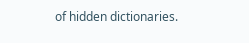of hidden dictionaries.